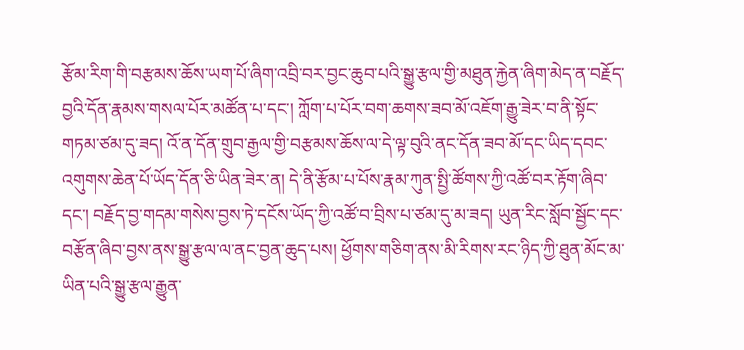རྩོམ་རིག་གི་བརྩམས་ཆོས་ཡག་པོ་ཞིག་འབྲི་བར་བྱང་ཆུབ་པའི་སྒྱུ་རྩལ་གྱི་མཐུན་རྐྱེན་ཞིག་མེད་ན་བརྗོད་བྱའི་དོན་རྣམས་གསལ་པོར་མཚོན་པ་དང་། ཀློག་པ་པོར་བག་ཆགས་ཟབ་མོ་འཇོག་རྒྱུ་ཟེར་བ་ནི་སྟོང་གཏམ་ཙམ་དུ་ཟད། འོ་ན་དོན་གྲུབ་རྒྱལ་གྱི་བརྩམས་ཆོས་ལ་དེ་ལྟ་བུའི་ནང་དོན་ཟབ་མོ་དང་ཡིད་དབང་འགུགས་ཆེན་པོ་ཡོད་དོན་ཅི་ཡིན་ཟེར་ན། དེ་ནི་རྩོམ་པ་པོས་རྣམ་ཀུན་སྤྱི་ཚོགས་ཀྱི་འཚོ་བར་རྟོག་ཞིབ་དང་། བརྗོད་བྱ་གདམ་གསེས་བྱས་ཏེ་དངོས་ཡོད་ཀྱི་འཚོ་བ་བྲིས་པ་ཙམ་དུ་མ་ཟད། ཡུན་རིང་སློབ་སྦྱོང་དང་བརྩོན་ཞིབ་བྱས་ནས་སྒྱུ་རྩལ་ལ་ནང་བྱན་ཆུད་པས། ཕྱོགས་གཅིག་ནས་མི་རིགས་རང་ཉིད་ཀྱི་ཐུན་མོང་མ་ཡིན་པའི་སྒྱུ་རྩལ་རྒྱུན་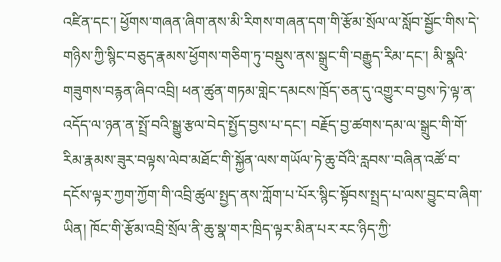འཛིན་དང་། ཕྱོགས་གཞན་ཞིག་ནས་མི་རིགས་གཞན་དག་གི་རྩོམ་སྲོལ་ལ་སློབ་སྦྱོང་གིས་དེ་གཉིས་ཀྱི་སྙིང་བཅུད་རྣམས་ཕྱོགས་གཅིག་ཏུ་བསྡུས་ནས་སྒྲུང་གི་བརྒྱུད་རིམ་དང་། མི་སྣའི་གཟུགས་བརྙན་ཞིབ་འབྲི། ཕན་ཚུན་གཏམ་གླེང་དམངས་ཁྲོད་ཅན་དུ་འགྱུར་བ་བྱས་ཏེ་ལྟ་ན་འདོད་ལ་ཉན་ན་སྤྲོ་བའི་སྒྱུ་རྩལ་བེད་སྤྱོད་བྱས་པ་དང་། བརྗོད་བྱ་ཚགས་དམ་ལ་སྒྲུང་གི་གོ་རིམ་རྣམས་ཟུར་བལྟས་ལེབ་མཐོང་གི་སྐྱོན་ལས་གཡོལ་ཏེ་ཆུ་བོའི་རླབས་་བཞིན་འཚོ་བ་དངོས་ལྟར་ཀྱག་ཀྱོག་གི་འབྲི་ཚུལ་སྤྱད་ནས་ཀློག་པ་པོར་སྙིང་སྟོབས་སྤྲད་པ་ལས་བྱུང་བ་ཞིག་ཡིན། ཁོང་གི་རྩོམ་འབྲི་སྲོལ་ནི་ཆུ་སྣ་གར་ཁྲིད་ལྟར་མིན་པར་རང་ཉིད་ཀྱི་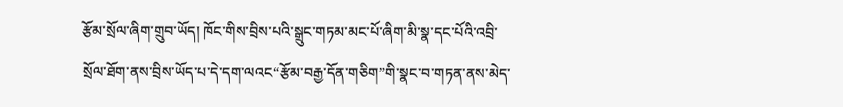རྩོམ་སྲོལ་ཞིག་གྲུབ་ཡོད། ཁོང་གིས་བྲིས་པའི་སྒྲུང་གཏམ་མང་པོ་ཞིག་མི་སྣ་དང་པོའི་འབྲི་སྲོལ་ཐོག་ནས་བྲིས་ཡོད་པ་དེ་དག་ལའང“རྩོམ་བརྒྱ་དོན་གཅིག”གི་སྣང་བ་གཏན་ནས་མེད་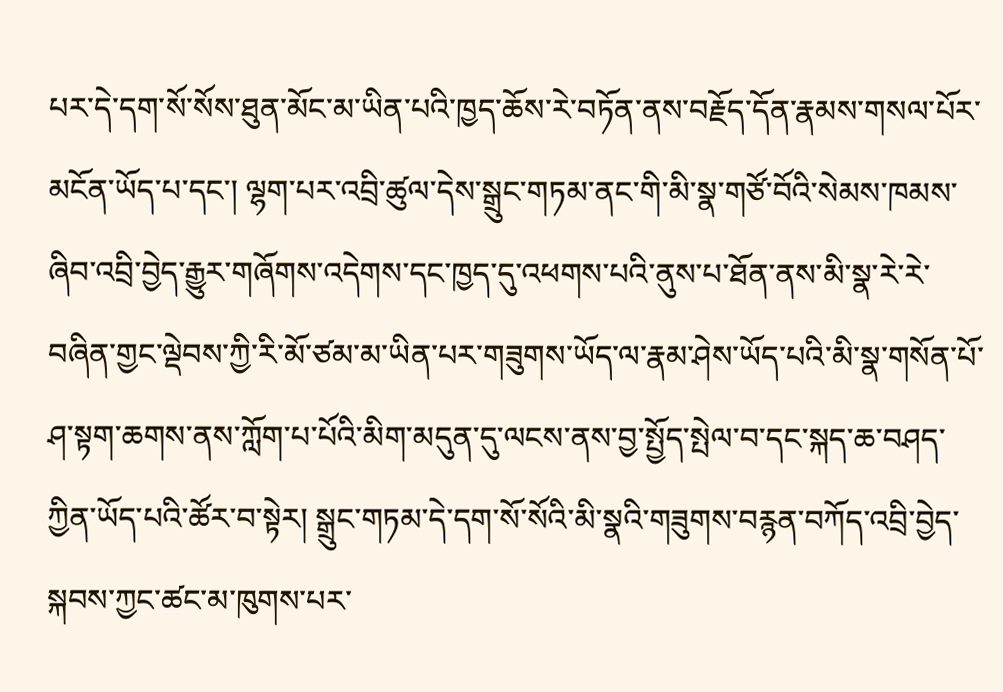པར་དེ་དག་སོ་སོས་ཐུན་མོང་མ་ཡིན་པའི་ཁྱད་ཆོས་རེ་བཏོན་ནས་བརྗོད་དོན་རྣམས་གསལ་པོར་མངོན་ཡོད་པ་དང་། ལྷག་པར་འབྲི་ཚུལ་དེས་སྒྲུང་གཏམ་ནང་གི་མི་སྣ་གཙོ་བོའི་སེམས་ཁམས་ཞིབ་འབྲི་བྱེད་རྒྱུར་གཞོགས་འདེགས་དང་ཁྱད་དུ་འཕགས་པའི་ནུས་པ་ཐོན་ནས་མི་སྣ་རེ་རེ་བཞིན་གྱང་ལྡེབས་ཀྱི་རི་མོ་ཙམ་མ་ཡིན་པར་གཟུགས་ཡོད་ལ་རྣམ་ཤེས་ཡོད་པའི་མི་སྣ་གསོན་པོ་ཤ་སྟག་ཆགས་ནས་ཀློག་པ་པོའི་མིག་མདུན་དུ་ལངས་ནས་བྱ་སྤྱོད་སྤེལ་བ་དང་སྐད་ཆ་བཤད་ཀྱིན་ཡོད་པའི་ཚོར་བ་སྟེར། སྒྲུང་གཏམ་དེ་དག་སོ་སོའི་མི་སྣའི་གཟུགས་བརྙན་བཀོད་འབྲི་བྱེད་སྐབས་ཀྱང་ཚང་མ་ཁུགས་པར་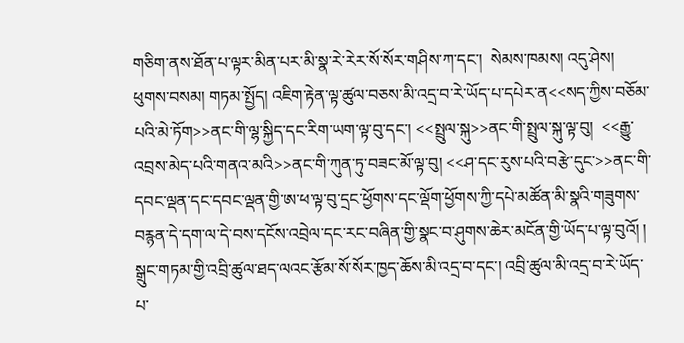གཅིག་ནས་ཐོན་པ་ལྟར་མིན་པར་མི་སྣ་རེ་རེར་སོ་སོར་གཤིས་ཀ་དང་།  སེམས་ཁམས། འདུ་ཤེས། ཕུགས་བསམ། གཏམ་སྤྱོད། འཇིག་རྟེན་ལྟ་ཚུལ་བཅས་མི་འདྲ་བ་རེ་ཡོད་པ་དཔེར་ན<<སད་ཀྱིས་བཅོམ་པའི་མེ་ཏོག>>ནང་གི་ལྷ་སྐྱིད་དང་རིག་ཡག་ལྟ་བུ་དང་། <<སྤྲུལ་སྐུ>>ནང་གི་སྤྲུལ་སྐུ་ལྟ་བུ།  <<རྒྱུ་འབྲས་མེད་པའི་གནའ་མའི>>ནང་གི་ཀུན་ཏུ་བཟང་མོ་ལྟ་བུ། <<ཤ་དང་རུས་པའི་བརྩེ་དུང་>>ནང་གི་དབང་ལྡན་དང་དབང་ལྡན་གྱི་ཨ་ཕ་ལྟ་བུ་དྲང་ཕྱོགས་དང་ལྡོག་ཕྱོགས་ཀྱི་དཔེ་མཚོན་མི་སྣའི་གཟུགས་བརྙན་དེ་དག་ལ་དེ་བས་དངོས་འབྲེལ་དང་རང་བཞིན་གྱི་སྣང་བ་ཤུགས་ཆེར་མངོན་གྱི་ཡོད་པ་ལྟ་བུའོ། ། སྒྲུང་གཏམ་གྱི་འབྲི་ཚུལ་ཐད་ལའང་རྩོམ་སོ་སོར་ཁྱད་ཆོས་མི་འདྲ་བ་དང་། འབྲི་ཚུལ་མི་འདྲ་བ་རེ་ཡོད་པ་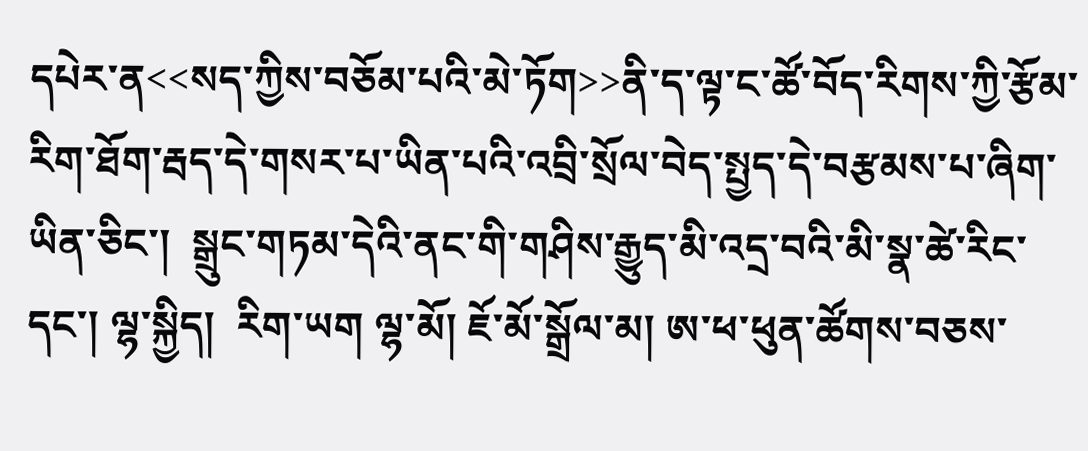དཔེར་ན<<སད་ཀྱིས་བཅོམ་པའི་མེ་ཏོག>>ནི་ད་ལྟ་ང་ཚོ་བོད་རིགས་ཀྱི་རྩོམ་རིག་ཐོག་རྦད་དེ་གསར་པ་ཡིན་པའི་འབྲི་སྲོལ་བེད་སྤྱད་དེ་བརྩམས་པ་ཞིག་ཡིན་ཅིང་།  སྒྲུང་གཏམ་དེའི་ནང་གི་གཤིས་རྒྱུད་མི་འདྲ་བའི་མི་སྣ་ཚེ་རིང་དང་། ལྷ་སྐྱིད།  རིག་ཡག ལྷ་མོ། ཇོ་མོ་སྒྲོལ་མ། ཨ་ཕ་ཕུན་ཚོགས་བཅས་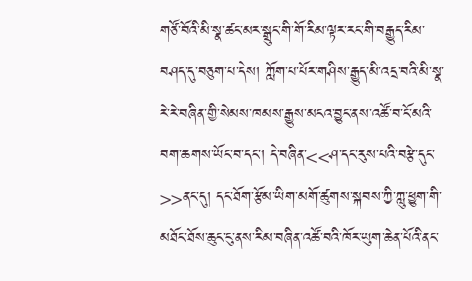གཙོ་བོའི་མི་སྣ་ཚང་མར་སྒྲུང་གི་གོ་རིམ་ལྟར་རང་གི་བརྒྱུད་རིམ་བཤད་དུ་བཅུག་པ་དེས། ཀློག་པ་པོར་གཤིས་རྒྱུད་མི་འདྲ་བའི་མི་སྣ་རེ་རེ་བཞིན་གྱི་སེམས་ཁམས་རྒྱུས་མངའ་བྱུང་ནས་འཚོ་བ་ངོ་མའི་བག་ཆགས་ཡོང་བ་དང་། དེ་བཞིན་<<ཤ་དང་རུས་པའི་བརྩེ་དུང་>>ནང་དུ། དང་ཐོག་རྩོམ་ཡིག་མགོ་ཚུགས་སྐབས་ཀྱི་ཀླུ་ཕྱུག་གི་མཐོང་ཐོས་ཆུང་ངུ་ནས་རིམ་བཞིན་འཚོ་བའི་ཁོར་ཡུག་ཆེན་པོའི་ནང་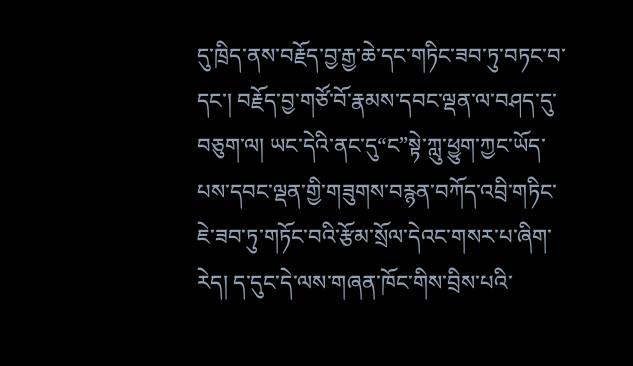དུ་ཁྲིད་ནས་བརྗོད་བྱ་རྒྱ་ཆེ་དང་གཏིང་ཟབ་ཏུ་བཏང་བ་དང་། བརྗོད་བྱ་གཙོ་བོ་རྣམས་དབང་ལྡན་ལ་བཤད་དུ་བཅུག་ལ། ཡང་དེའི་ནང་དུ“ང”སྟེ་ཀླུ་ཕྱུག་ཀྱང་ཡོད་པས་དབང་ལྡན་གྱི་གཟུགས་བརྙན་བཀོད་འབྲི་གཏིང་ཇེ་ཟབ་ཏུ་གཏོང་བའི་རྩོམ་སྲོལ་དེའང་གསར་པ་ཞིག་རེད། ད་དུང་དེ་ལས་གཞན་ཁོང་གིས་བྲིས་པའི་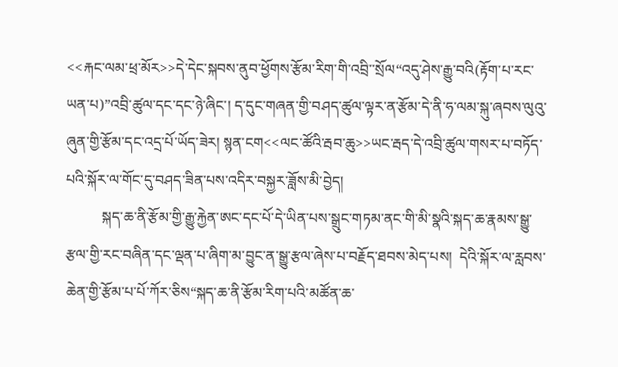<<རྐང་ལམ་ཕྲ་མོར>>དེ་དེང་སྐབས་ནུབ་ཕྱོགས་རྩོམ་རིག་གི་འབྲི་་སྲོལ“འདུ་ཤེས་རྒྱུ་བའི(རྟོག་པ་རང་ཡན་པ)”འབྲི་ཚུལ་དང་དང་ཉེ་ཞིང་། ད་དུང་གཞན་གྱི་བཤད་ཚུལ་ལྟར་ན་རྩོམ་དེ་ནི་ཧ་ལམ་སྐུ་ཞབས་ལུའུ་ཞུན་གྱི་རྩོམ་དང་འདྲ་པོ་ཡོད་ཟེར། སྙན་ངག<<ལང་ཚོའི་རྦབ་ཆུ>>ཡང་རྦད་དེ་འབྲི་ཚུལ་གསར་པ་བཏོད་པའི་སྐོར་ལ་གོང་དུ་བཤད་ཟིན་པས་འདིར་བསྐྱར་ཟློས་མི་བྱེད།
          སྐད་ཆ་ནི་རྩོམ་གྱི་རྒྱུ་རྐྱེན་ཨང་དང་པོ་དེ་ཡིན་པས་སྒྲུང་གཏམ་ནང་གི་མི་སྣའི་སྐད་ཆ་རྣམས་སྒྱུ་རྩལ་གྱི་རང་བཞིན་དང་ལྡན་པ་ཞིག་མ་བྱུང་ན་སྒྱུ་རྩལ་ཞེས་པ་བརྗོད་ཐབས་མེད་པས།  དེའི་སྐོར་ལ་རླབས་ཆེན་གྱི་རྩོམ་པ་པོ་ཀོར་ཅིས“སྐད་ཆ་ནི་རྩོམ་རིག་པའི་མཚོན་ཆ་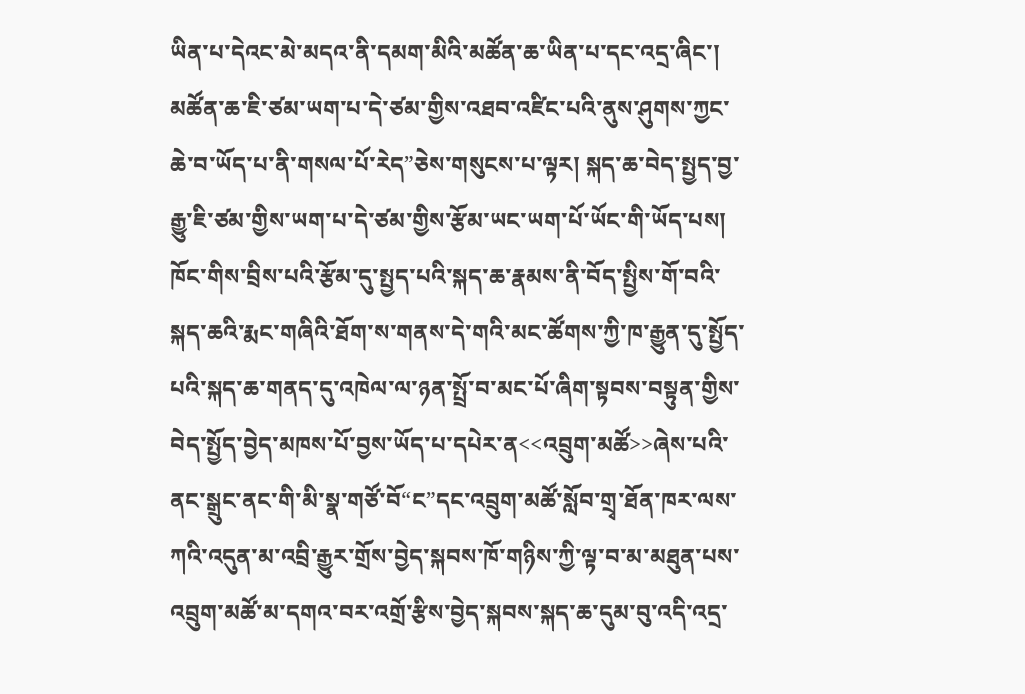ཡིན་པ་དེའང་མེ་མདའ་ནི་དམག་མིའི་མཚོན་ཆ་ཡིན་པ་དང་འདྲ་ཞིང་། མཚོན་ཆ་ཇི་ཙམ་ཡག་པ་དེ་ཙམ་གྱིས་འཐབ་འཛིང་པའི་ནུས་ཤུགས་ཀྱང་ཆེ་བ་ཡོད་པ་ནི་གསལ་པོ་རེད”ཅེས་གསུངས་པ་ལྟར། སྐད་ཆ་བེད་སྤྱད་བྱ་རྒྱུ་ཇི་ཙམ་གྱིས་ཡག་པ་དེ་ཙམ་གྱིས་རྩོམ་ཡང་ཡག་པོ་ཡོང་གི་ཡོད་པས། ཁོང་གིས་བྲིས་པའི་རྩོམ་དུ་སྤྱད་པའི་སྐད་ཆ་རྣམས་ནི་བོད་སྤྱིས་གོ་བའི་སྐད་ཆའི་རྨང་གཞིའི་ཐོག་ས་གནས་དེ་གའི་མང་ཚོགས་ཀྱི་ཁ་རྒྱུན་དུ་སྤྱོད་པའི་སྐད་ཆ་གནད་དུ་འཁེལ་ལ་ཉན་སྤྲོ་བ་མང་པོ་ཞིག་སྟབས་བསྟུན་གྱིས་བེད་སྤྱོད་བྱེད་མཁས་པོ་བྱས་ཡོད་པ་དཔེར་ན<<འབྲུག་མཚོ>>ཞེས་པའི་ནང་སྒྲུང་ནང་གི་མི་སྣ་གཙོ་བོ“ང”དང་འབྲུག་མཚོ་སློབ་གྲྭ་ཐོན་ཁར་ལས་ཀའི་འདུན་མ་འབྲི་རྒྱུར་གྲོས་བྱེད་སྐབས་ཁོ་གཉིས་ཀྱི་ལྟ་བ་མ་མཐུན་པས་འབྲུག་མཚོ་མ་དགའ་བར་འགྲོ་རྩིས་བྱེད་སྐབས་སྐད་ཆ་དུམ་བུ་འདི་འདྲ་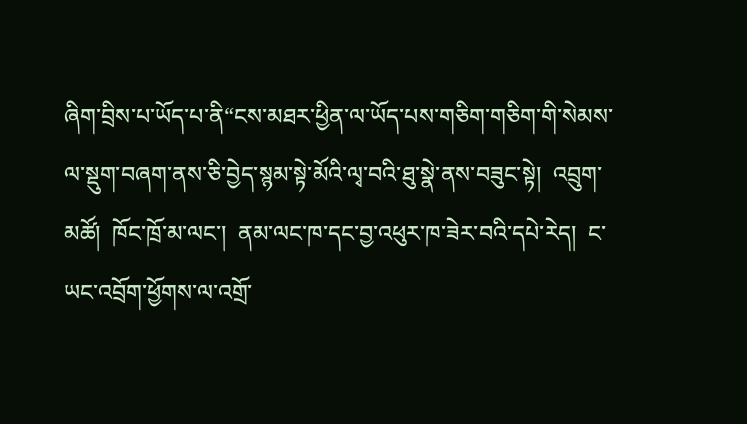ཞིག་བྲིས་པ་ཡོད་པ་ནི“ངས་མཐར་ཕྱིན་ལ་ཡོད་པས་གཅིག་གཅིག་གི་སེམས་ལ་སྡུག་བཞག་ནས་ཅི་བྱེད་སྙམ་སྟེ་མོའི་ལྭ་བའི་ཐུ་སྣེ་ནས་བཟུང་སྟེ།  འབྲུག་མཚོ།  ཁོང་ཁྲོ་མ་ལང་།  ནམ་ལང་ཁ་དང་བྱ་འཕུར་ཁ་ཟེར་བའི་དཔེ་རེད།  ང་ཡང་འབྲོག་ཕྱོགས་ལ་འགྲོ་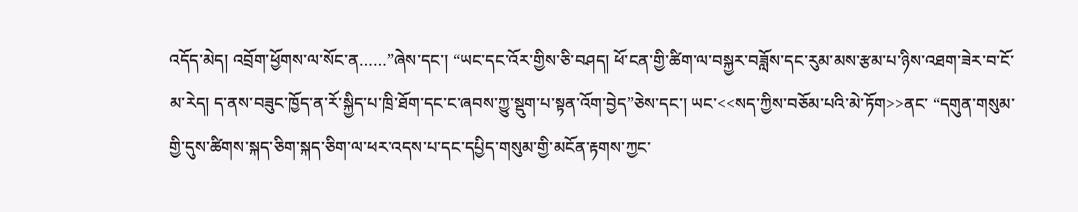འདོད་མེད། འབྲོག་ཕྱོགས་ལ་སོང་ན……”ཞེས་དང་། “ཡང་དང་འོར་གྱིས་ཅི་བཤད། ཕོ་ངན་གྱི་ཚིག་ལ་བསྐྱར་བཟློས་དང་རུམ་མས་རྩམ་པ་ཉིས་འཐག་ཟེར་བ་ངོ་མ་རེད། ད་ནས་བཟུང་ཁྱོད་ན་རོ་སྐྱིད་པ་ཁྲི་ཐོག་དང་ང་ཞབས་ཀྱུ་སྡུག་པ་སྟན་འོག་བྱེད”ཅེས་དང་། ཡང་<<སད་ཀྱིས་བཅོམ་པའི་མེ་ཏོག>>ནང་ “དགུན་གསུམ་གྱི་དུས་ཚིགས་སྐད་ཅིག་སྐད་ཅིག་ལ་ཕར་འདས་པ་དང་དཔྱིད་གསུམ་གྱི་མངོན་རྟགས་ཀྱང་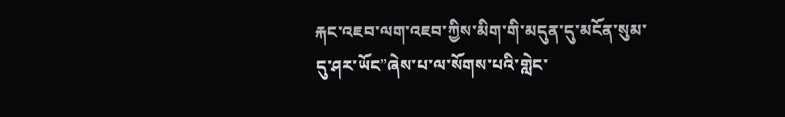རྐང་འཇབ་ལག་འཇབ་ཀྱིས་མིག་གི་མདུན་དུ་མངོན་སུམ་དུ་ཤར་ཡོང”ཞེས་པ་ལ་སོགས་པའི་གླེང་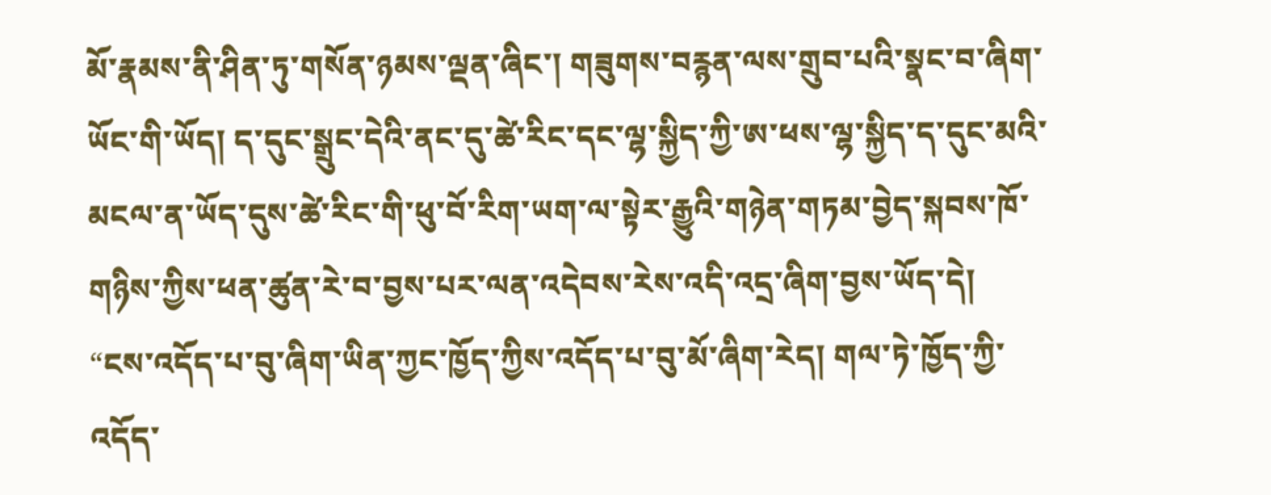མོ་རྣམས་ནི་ཤིན་ཏུ་གསོན་ཉམས་ལྡན་ཞིང་། གཟུགས་བརྙན་ལས་གྲུབ་པའི་སྣང་བ་ཞིག་ཡོང་གི་ཡོད། ད་དུང་སྒྲུང་དེའི་ནང་དུ་ཚེ་རིང་དང་ལྷ་སྐྱིད་ཀྱི་ཨ་ཕས་ལྷ་སྐྱིད་ད་དུང་མའི་མངལ་ན་ཡོད་དུས་ཚེ་རིང་གི་ཕུ་བོ་རིག་ཡག་ལ་སྟེར་རྒྱུའི་གཉེན་གཏམ་བྱེད་སྐབས་ཁོ་གཉིས་ཀྱིས་ཕན་ཚུན་རེ་བ་བྱས་པར་ལན་འདེབས་རེས་འདི་འདྲ་ཞིག་བྱས་ཡོད་དེ།  “ངས་འདོད་པ་བུ་ཞིག་ཡིན་ཀྱང་ཁྱོད་ཀྱིས་འདོད་པ་བུ་མོ་ཞིག་རེད། གལ་ཏེ་ཁྱོད་ཀྱི་འདོད་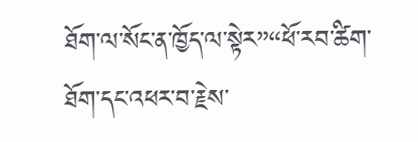ཐོག་ལ་སོང་ན་ཁྱོད་ལ་སྟེར”“ཕོ་རབ་ཚིག་ཐོག་དང་འཕར་བ་རྗེས་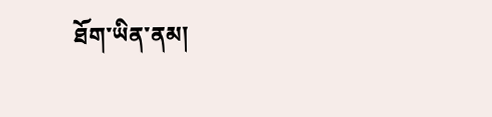ཐོག་ཡིན་ནམ།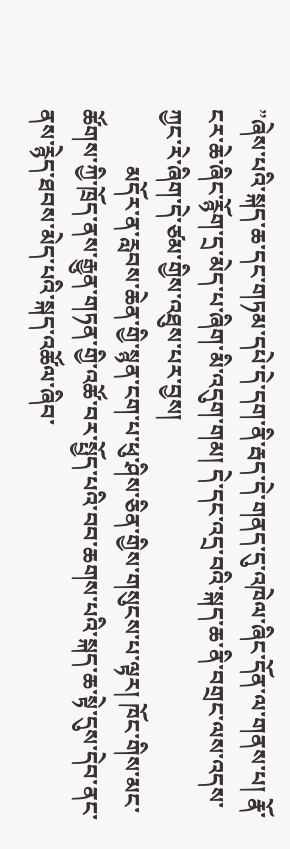”ཞེས་པའི་སྐད་ཆ་དང་གཏམ་དཔེ་དེ་དག་ནི་རྦད་དེ་གནད་དུ་འཁེལ་ཞིང་དོན་ལ་གནས་པ། རྣོ་ངར་ཆེ་ཞིང་རྙོག་དྲ་མེད་པ་ཞིག་མི་འདུག་གམ། དེ་དང་འདྲ་བའི་སྐད་ཆ་ནི་བགྲང་ལས་འདས་ཀྱང་རེ་ཞིག་དེ་ཙམ་གྱིས་འཐུས་པར་བྱས།
          མདོར་ན་རླབས་ཆེན་གྱི་སྙན་ངག་པ་ཕུ་ཤིས་ཅིན་གྱིས་གསུངས་པ་ལྟར། ཁོང་གིས་མང་ཚོགས་ཀྱི་ཁྲོད་ནས་རྒྱུན་གཏན་གྱི་འཚོ་བར་སྤྱོད་པའི་བབ་ཆགས་པའི་སྐད་ཆ་སྟེ་དུས་དེབ་ནང་ནས་རྙེད་ཐབས་མེད་པའི་སྐད་འཚོལ་ཞིབ་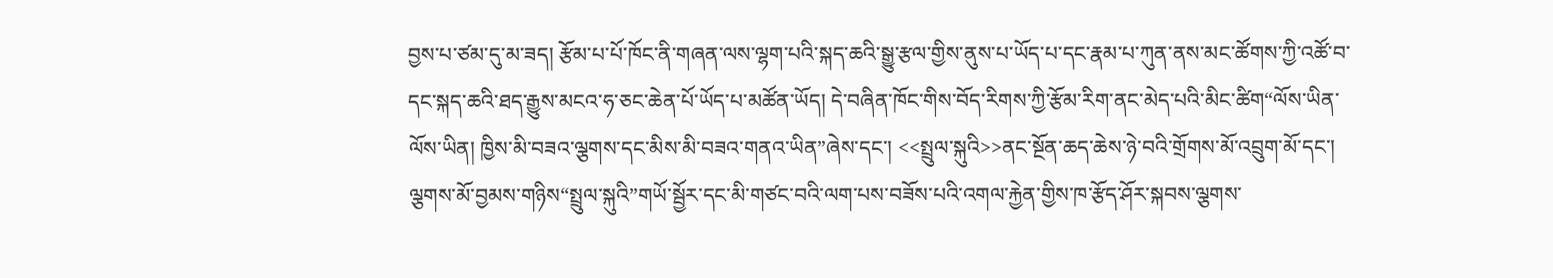བྱས་པ་ཙམ་དུ་མ་ཟད། རྩོམ་པ་པོ་ཁོང་ནི་གཞན་ལས་ལྷག་པའི་སྐད་ཆའི་སྒྱུ་རྩལ་གྱིས་ནུས་པ་ཡོད་པ་དང་རྣམ་པ་ཀུན་ནས་མང་ཚོགས་ཀྱི་འཚོ་བ་དང་སྐད་ཆའི་ཐད་རྒྱུས་མངའ་ཧ་ཅང་ཆེན་པོ་ཡོད་པ་མཚོན་ཡོད། དེ་བཞིན་ཁོང་གིས་བོད་རིགས་ཀྱི་རྩོམ་རིག་ནང་མེད་པའི་མིང་ཚིག“ལོས་ཡིན་ལོས་ཡིན། ཁྱིས་མི་བཟའ་ལྕགས་དང་མིས་མི་བཟའ་གནའ་ཡིན”ཞེས་དང་། <<སྤྲུལ་སྐུའི>>ནང་སྔོན་ཆད་ཆེས་ཉེ་བའི་གྲོགས་མོ་འབྲུག་མོ་དང་། ལྕགས་མོ་བྱམས་གཉིས“སྤྲུལ་སྐུའི”གཡོ་སྦྱོར་དང་མི་གཙང་བའི་ལག་པས་བཟོས་པའི་འགལ་རྐྱེན་གྱིས་ཁ་རྩོད་ཤོར་སྐབས་ལྕགས་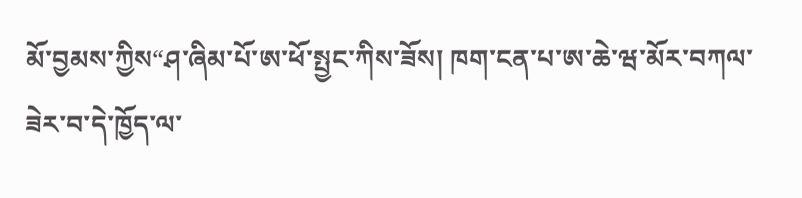མོ་བྱམས་ཀྱིས“ཤ་ཞིམ་པོ་ཨ་ཕོ་སྤྱང་ཀིས་ཟོས། ཁག་ངན་པ་ཨ་ཆེ་ཝ་མོར་བཀལ་ཟེར་བ་དེ་ཁྱོད་ལ་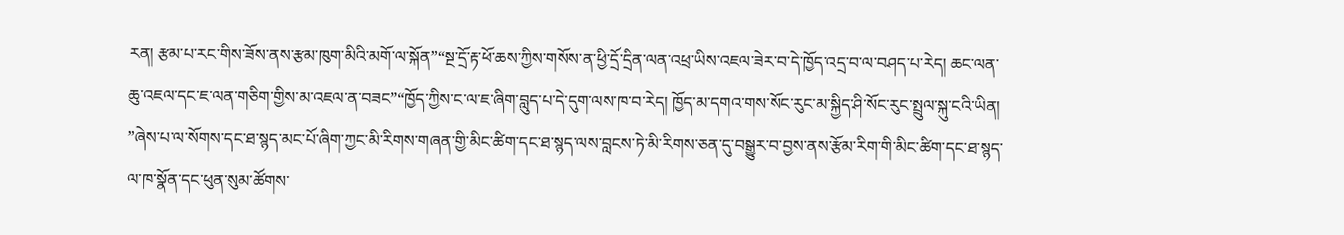རན། རྩམ་པ་རང་གིས་ཟོས་ནས་རྩམ་ཁུག་མིའི་མགོ་ལ་སྐོན”“སྔ་དྲོ་རྟ་ཕོ་ཆས་ཀྱིས་གསོས་ན་ཕྱི་དྲོ་དྲིན་ལན་འཕྲ་ཡིས་འཇལ་ཟེར་བ་དེ་ཁྱོད་འདྲ་བ་ལ་བཤད་པ་རེད། ཆང་ལན་ཆུ་འཇལ་དང་ཇ་ལན་གཅིག་གྱིས་མ་འཇལ་ན་བཟང”“ཁྱོད་ཀྱིས་ང་ལ་ཇ་ཞིག་བླུད་པ་དེ་དུག་ལས་ཁ་བ་རེད། ཁྱོད་མ་དགའ་གས་སོང་རུང་མ་སྐྱིད་ཤི་སོང་རུང་སྤྲུལ་སྐུ་ངའི་ཡིན། ”ཞེས་པ་ལ་སོགས་དང་ཐ་སྙད་མང་པོ་ཞིག་ཀྱང་མི་རིགས་གཞན་གྱི་མིང་ཚིག་དང་ཐ་སྙད་ལས་བླངས་ཏེ་མི་རིགས་ཅན་དུ་བསྒྱུར་བ་བྱས་ནས་རྩོམ་རིག་གི་མིང་ཚིག་དང་ཐ་སྙད་ལ་ཁ་སྣོན་དང་ཕུན་སུམ་ཚོགས་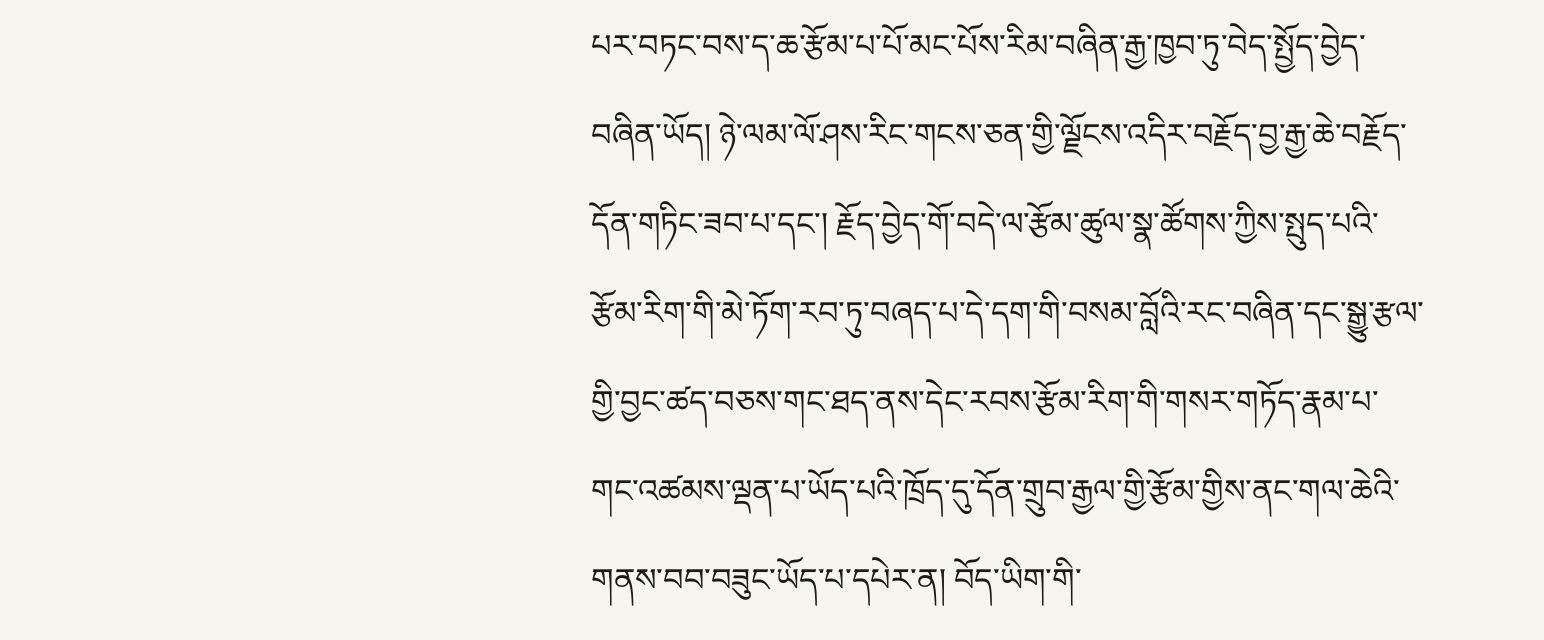པར་བཏང་བས་ད་ཆ་རྩོམ་པ་པོ་མང་པོས་རིམ་བཞིན་རྒྱ་ཁྱབ་ཏུ་བེད་སྤྱོད་བྱེད་བཞིན་ཡོད། ཉེ་ལམ་ལོ་ཤས་རིང་གངས་ཅན་གྱི་ལྗོངས་འདིར་བརྗོད་བྱ་རྒྱ་ཆེ་བརྗོད་དོན་གཏིང་ཟབ་པ་དང་། རྗོད་བྱེད་གོ་བདེ་ལ་རྩོམ་ཚུལ་སྣ་ཚོགས་ཀྱིས་སྤུད་པའི་རྩོམ་རིག་གི་མེ་ཏོག་རབ་ཏུ་བཞད་པ་དེ་དག་གི་བསམ་བློའི་རང་བཞིན་དང་སྒྱུ་རྩལ་གྱི་བྱང་ཚད་བཅས་གང་ཐད་ནས་དེང་རབས་རྩོམ་རིག་གི་གསར་གཏོད་རྣམ་པ་གང་འཚམས་ལྡན་པ་ཡོད་པའི་ཁྲོད་དུ་དོན་གྲུབ་རྒྱལ་གྱི་རྩོམ་གྱིས་ནང་གལ་ཆེའི་གནས་བབ་བཟུང་ཡོད་པ་དཔེར་ན། བོད་ཡིག་གི་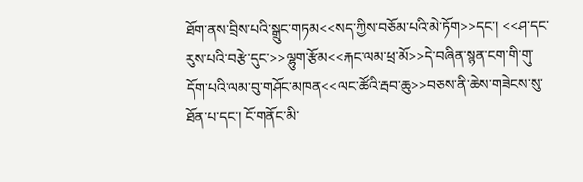ཐོག་ནས་བྲིས་པའི་སྒྲུང་གཏམ<<སད་ཀྱིས་བཅོམ་པའི་མེ་ཏོག>>དང་། <<ཤ་དང་རུས་པའི་བརྩེ་དུང་>>ལྷུག་རྩོམ<<རྐང་ལམ་ཕྲ་མོ>>དེ་བཞིན་སྙན་ངག་གི་གུ་དོག་པའི་ལམ་བུ་གཤོང་མཁན<<ལང་ཚོའི་རྦབ་ཆུ>>བཅས་ནི་ཆེས་གཟེངས་སུ་ཐོན་པ་དང་། ངོ་གནོང་མི་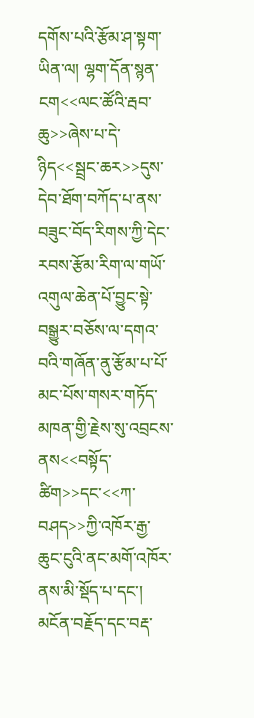དགོས་པའི་རྩོམ་ཤ་སྟག་ཡིན་ལ། ལྷག་དོན་སྙན་ངག<<ལང་ཚོའི་རྦབ་ཆུ>>ཞེས་པ་དེ་ཉིད<<སྦྲང་ཆར>>དུས་དེབ་ཐོག་བཀོད་པ་ནས་བཟུང་བོད་རིགས་ཀྱི་དེང་རབས་རྩོམ་རིག་ལ་གཡོ་འགུལ་ཆེན་པོ་བྱུང་སྟེ་བསྒྱུར་བཅོས་ལ་དགའ་བའི་གཞོན་ནུ་རྩོམ་པ་པོ་མང་པོས་གསར་གཏོད་མཁན་གྱི་རྗེས་སུ་འབྲངས་ནས<<བསྟོད་ཚིག>>དང་<<ཀ་བཤད>>ཀྱི་འཁོར་རྒྱ་ཆུང་ངུའི་ནང་མགོ་འཁོར་ནས་མི་སྡོད་པ་དང་། མངོན་བརྗོད་དང་བརྡ་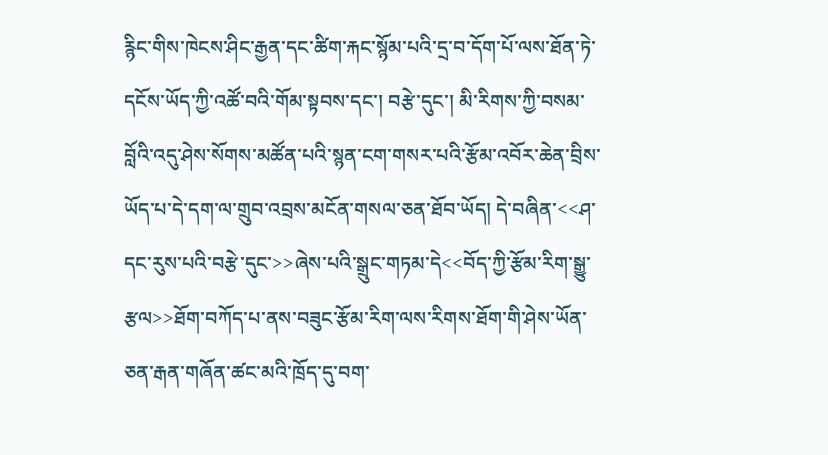རྙིང་གིས་ཁེངས་ཤིང་རྒྱན་དང་ཚིག་རྐང་སྙོམ་པའི་དྲ་བ་དོག་པོ་ལས་ཐོན་ཏེ་དངོས་ཡོད་ཀྱི་འཚོ་བའི་གོམ་སྟབས་དང་། བརྩེ་དུང་། མི་རིགས་ཀྱི་བསམ་བློའི་འདུ་ཤེས་སོགས་མཚོན་པའི་སྙན་ངག་གསར་པའི་རྩོམ་འབོར་ཆེན་བྲིས་ཡོད་པ་དེ་དག་ལ་གྲུབ་འབྲས་མངོན་གསལ་ཅན་ཐོབ་ཡོད། དེ་བཞིན་<<ཤ་དང་རུས་པའི་བརྩེ་དུང་>>ཞེས་པའི་སྒྲུང་གཏམ་དེ<<བོད་ཀྱི་རྩོམ་རིག་སྒྱུ་རྩལ>>ཐོག་བཀོད་པ་ནས་བཟུང་རྩོམ་རིག་ལས་རིགས་ཐོག་གི་ཤེས་ཡོན་ཅན་རྒན་གཞོན་ཚང་མའི་ཁྲོད་དུ་བག་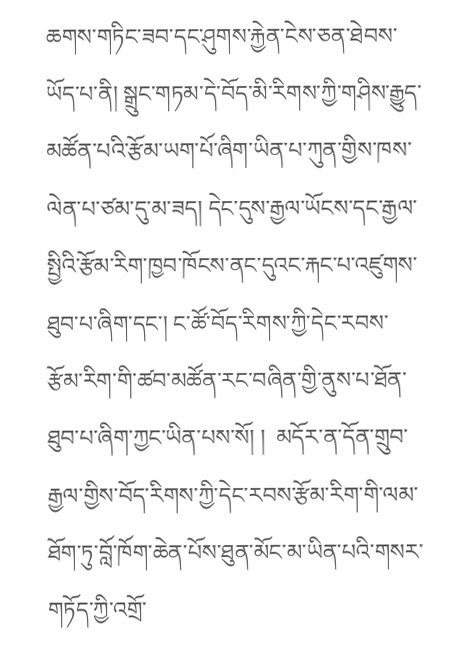ཆགས་གཏིང་ཟབ་དང་ཤུགས་རྐྱེན་ངེས་ཅན་ཐེབས་ཡོད་པ་ནི། སྒྲུང་གཏམ་དེ་བོད་མི་རིགས་ཀྱི་གཤིས་རྒྱུད་མཚོན་པའི་རྩོམ་ཡག་པོ་ཞིག་ཡིན་པ་ཀུན་གྱིས་ཁས་ལེན་པ་ཙམ་དུ་མ་ཟད། དེང་དུས་རྒྱལ་ཡོངས་དང་རྒྱལ་སྤྱིའི་རྩོམ་རིག་ཁྱབ་ཁོངས་ནང་དུའང་རྐང་པ་འཛུགས་ཐུབ་པ་ཞིག་དང་། ང་ཚོ་བོད་རིགས་ཀྱི་དེང་རབས་རྩོམ་རིག་གི་ཚབ་མཚོན་རང་བཞིན་གྱི་ནུས་པ་ཐོན་ཐུབ་པ་ཞིག་ཀྱང་ཡིན་པས་སོ། །  མདོར་ན་དོན་གྲུབ་རྒྱལ་གྱིས་བོད་རིགས་ཀྱི་དེང་རབས་རྩོམ་རིག་གི་ལམ་ཐོག་ཏུ་བློ་ཁོག་ཆེན་པོས་ཐུན་མོང་མ་ཡིན་པའི་གསར་གཏོད་ཀྱི་འགྲོ་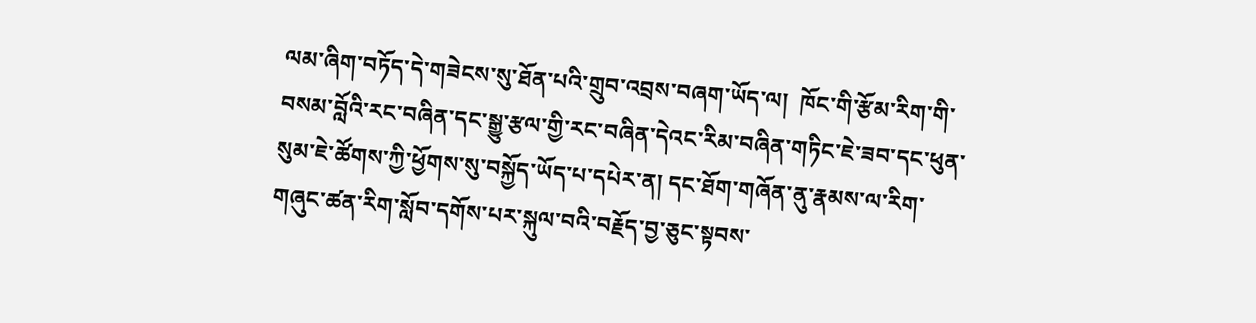ལམ་ཞིག་བཏོད་དེ་གཟེངས་སུ་ཐོན་པའི་གྲུབ་འབྲས་བཞག་ཡོད་ལ།  ཁོང་གི་རྩོམ་རིག་གི་བསམ་བློའི་རང་བཞིན་དང་སྒྱུ་རྩལ་གྱི་རང་བཞིན་དེའང་རིམ་བཞིན་གཏིང་ཇེ་ཟབ་དང་ཕུན་སུམ་ཇེ་ཚོགས་ཀྱི་ཕྱོགས་སུ་བསྐྱོད་ཡོད་པ་དཔེར་ན། དང་ཐོག་གཞོན་ནུ་རྣམས་ལ་རིག་གཞུང་ཚན་རིག་སློབ་དགོས་པར་སྐུལ་བའི་བརྗོད་བྱ་ཅུང་སྟབས་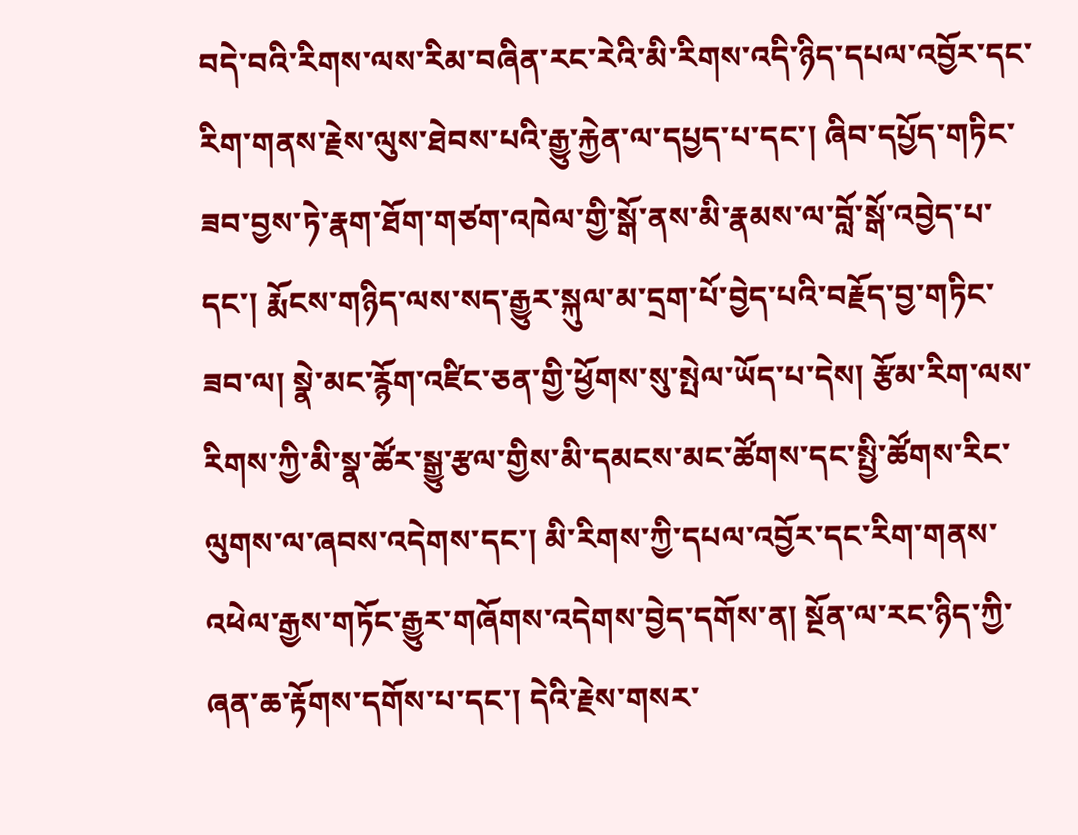བདེ་བའི་རིགས་ལས་རིམ་བཞིན་རང་རེའི་མི་རིགས་འདི་ཉིད་དཔལ་འབྱོར་དང་རིག་གནས་རྗེས་ལུས་ཐེབས་པའི་རྒྱུ་རྐྱེན་ལ་དཔྱད་པ་དང་། ཞིབ་དཔྱོད་གཏིང་ཟབ་བྱས་ཏེ་རྣག་ཐོག་གཙག་འཁེལ་གྱི་སྒོ་ནས་མི་རྣམས་ལ་བློ་སྒོ་འབྱེད་པ་དང་། རྨོངས་གཉིད་ལས་སད་རྒྱུར་སྐུལ་མ་དྲག་པོ་བྱེད་པའི་བརྗོད་བྱ་གཏིང་ཟབ་ལ། སྣེ་མང་རྙོག་འཛིང་ཅན་གྱི་ཕྱོགས་སུ་སྤེལ་ཡོད་པ་དེས། རྩོམ་རིག་ལས་རིགས་ཀྱི་མི་སྣ་ཚོར་སྒྱུ་རྩལ་གྱིས་མི་དམངས་མང་ཚོགས་དང་སྤྱི་ཚོགས་རིང་ལུགས་ལ་ཞབས་འདེགས་དང་། མི་རིགས་ཀྱི་དཔལ་འབྱོར་དང་རིག་གནས་འཕེལ་རྒྱས་གཏོང་རྒྱུར་གཞོགས་འདེགས་བྱེད་དགོས་ན། སྔོན་ལ་རང་ཉིད་ཀྱི་ཞན་ཆ་རྟོགས་དགོས་པ་དང་། དེའི་རྗེས་གསར་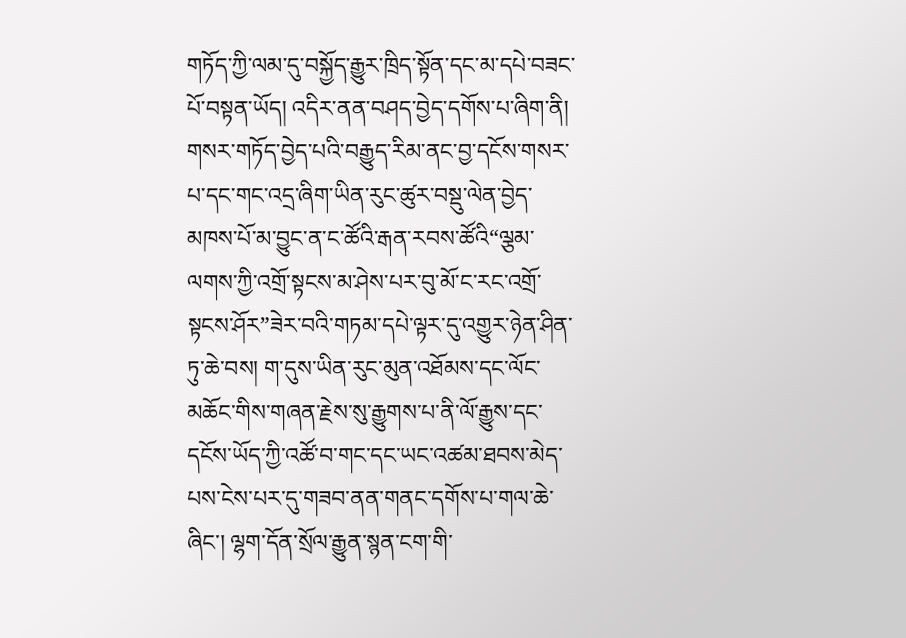གཏོད་ཀྱི་ལམ་དུ་བསྐྱོད་རྒྱུར་ཁྲིད་སྟོན་དང་མ་དཔེ་བཟང་པོ་བསྟན་ཡོད། འདིར་ནན་བཤད་བྱེད་དགོས་པ་ཞིག་ནི། གསར་གཏོད་བྱེད་པའི་བརྒྱུད་རིམ་ནང་བྱ་དངོས་གསར་པ་དང་གང་འདྲ་ཞིག་ཡིན་རུང་ཚུར་བསྡུ་ལེན་བྱེད་མཁས་པོ་མ་བྱུང་ན་ང་ཚོའི་རྒན་རབས་ཚོའི“ལྕམ་ལགས་ཀྱི་འགྲོ་སྟངས་མ་ཤེས་པར་བུ་མོ་ང་རང་འགྲོ་སྟངས་ཤོར”ཟེར་བའི་གཏམ་དཔེ་ལྟར་དུ་འགྱུར་ཉེན་ཤིན་ཏུ་ཆེ་བས། ག་དུས་ཡིན་རུང་མུན་འཐོམས་དང་ལོང་མཆོང་གིས་གཞན་རྗེས་སུ་རྒྱུགས་པ་ནི་ལོ་རྒྱུས་དང་དངོས་ཡོད་ཀྱི་འཚོ་བ་གང་དང་ཡང་འཚམ་ཐབས་མེད་པས་ངེས་པར་དུ་གཟབ་ནན་གནང་དགོས་པ་གལ་ཆེ་ཞིང་། ལྷག་དོན་སྲོལ་རྒྱུན་སྙན་ངག་གི་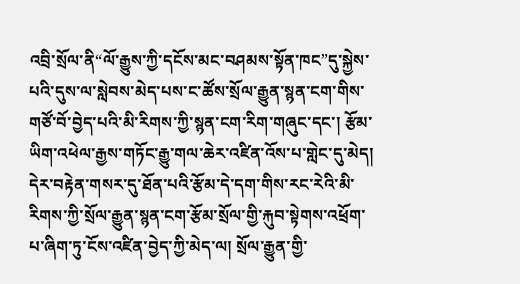འབྲི་སྲོལ་ནི“ལོ་རྒྱུས་ཀྱི་དངོས་མང་བཤམས་སྟོན་ཁང”དུ་སྐྱེས་པའི་དུས་ལ་སླེབས་མེད་པས་ང་ཚོས་སྲོལ་རྒྱུན་སྙན་ངག་གིས་གཙོ་བོ་བྱེད་པའི་མི་རིགས་ཀྱི་སྙན་ངག་རིག་གཞུང་དང་། རྩོམ་ཡིག་འཕེལ་རྒྱས་གཏོང་རྒྱུ་གལ་ཆེར་འཛིན་འོས་པ་གླེང་དུ་མེད། དེར་བརྟེན་གསར་དུ་ཐོན་པའི་རྩོམ་དེ་དག་གིས་རང་རེའི་མི་རིགས་ཀྱི་སྲོལ་རྒྱུན་སྙན་ངག་རྩོམ་སྲོལ་གྱི་རྐུབ་སྟེགས་འཕྲོག་པ་ཞིག་ཏུ་ངོས་འཛིན་བྱེད་ཀྱི་མེད་ལ། སྲོལ་རྒྱུན་གྱི་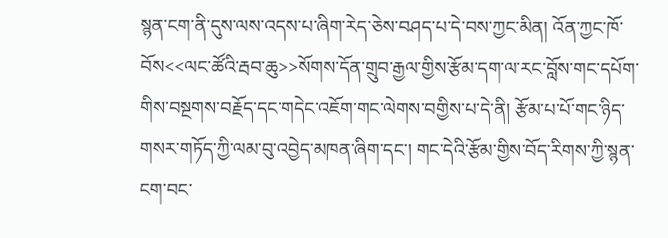སྙན་ངག་ནི་དུས་ལས་འདས་པ་ཞིག་རེད་ཅེས་བཤད་པ་དེ་བས་ཀྱང་མིན། འོན་ཀྱང་ཁོ་བོས<<ལང་ཚོའི་རྦབ་ཆུ>>སོགས་དོན་གྲུབ་རྒྱལ་གྱིས་རྩོམ་དག་ལ་རང་བློས་གང་དཔོག་གིས་བསྔགས་བརྗོད་དང་གདེང་འཇོག་གང་ལེགས་བགྱིས་པ་དེ་ནི། རྩོམ་པ་པོ་གང་ཉིད་གསར་གཏོད་ཀྱི་ལམ་བུ་འབྱེད་མཁན་ཞིག་དང་། གང་དེའི་རྩོམ་གྱིས་བོད་རིགས་ཀྱི་སྙན་ངག་བང་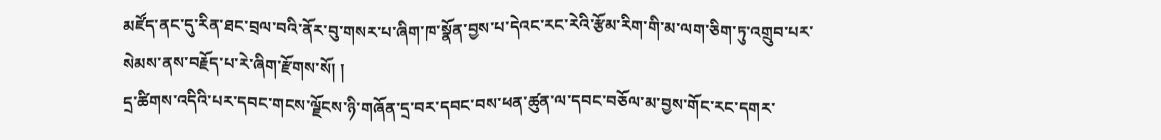མཛོད་ནང་དུ་རིན་ཐང་བྲལ་བའི་ནོར་བུ་གསར་པ་ཞིག་ཁ་སྣོན་བྱས་པ་དེའང་རང་རེའི་རྩོམ་རིག་གི་མ་ལག་ཅིག་ཏུ་འགྲུབ་པར་སེམས་ནས་བརྗོད་པ་རེ་ཞིག་རྫོགས་སོ། །
དྲ་ཚིགས་འདིའི་པར་དབང་གངས་ལྗོངས་ཉི་གཞོན་དྲ་བར་དབང་བས་ཕན་ཚུན་ལ་དབང་བཅོལ་མ་བྱས་གོང་རང་དགར་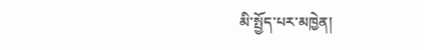མི་སྤྱོད་པར་མཁྱེན།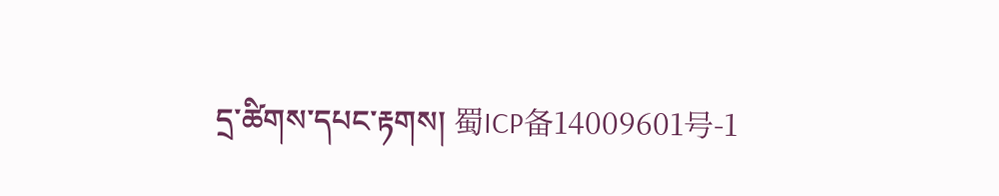དྲ་ཚིགས་དཔང་རྟགས། 蜀ICP备14009601号-1